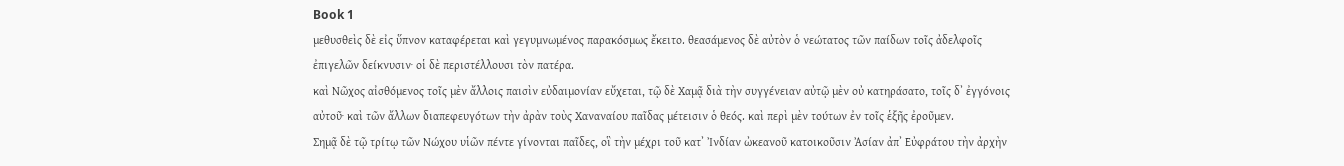Book 1
μεθυσθεὶς δὲ εἰς ὕπνον καταφέρεται καὶ γεγυμνωμένος παρακόσμως ἔκειτο. θεασάμενος δὲ αὐτὸν ὁ νεώτατος τῶν παίδων τοῖς ἀδελφοῖς ἐπιγελῶν δείκνυσιν· οἱ δὲ περιστέλλουσι τὸν πατέρα.
καὶ Νῶχος αἰσθόμενος τοῖς μὲν ἄλλοις παισὶν εὐδαιμονίαν εὔχεται, τῷ δὲ Χαμᾷ διὰ τὴν συγγένειαν αὐτῷ μὲν οὐ κατηράσατο, τοῖς δʼ ἐγγόνοις αὐτοῦ· καὶ τῶν ἄλλων διαπεφευγότων τὴν ἀρὰν τοὺς Χαναναίου παῖδας μέτεισιν ὁ θεός. καὶ περὶ μὲν τούτων ἐν τοῖς ἑξῆς ἐροῦμεν.
Σημᾷ δὲ τῷ τρίτῳ τῶν Νώχου υἱῶν πέντε γίνονται παῖδες, οἳ τὴν μέχρι τοῦ κατʼ Ἰνδίαν ὠκεανοῦ κατοικοῦσιν Ἀσίαν ἀπʼ Εὐφράτου τὴν ἀρχὴν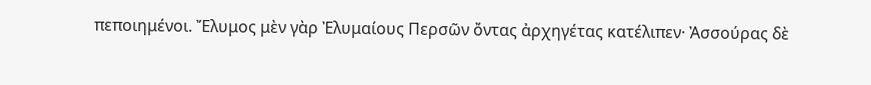πεποιημένοι. Ἔλυμος μὲν γὰρ Ἐλυμαίους Περσῶν ὄντας ἀρχηγέτας κατέλιπεν· Ἀσσούρας δὲ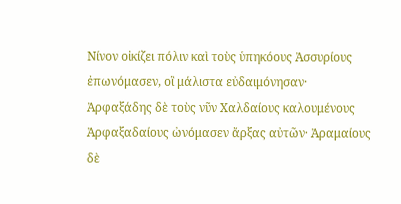Νίνον οἰκίζει πόλιν καὶ τοὺς ὑπηκόους Ἀσσυρίους ἐπωνόμασεν, οἳ μάλιστα εὐδαιμόνησαν·
Ἀρφαξάδης δὲ τοὺς νῦν Χαλδαίους καλουμένους Ἀρφαξαδαίους ὠνόμασεν ἄρξας αὐτῶν· Ἀραμαίους δὲ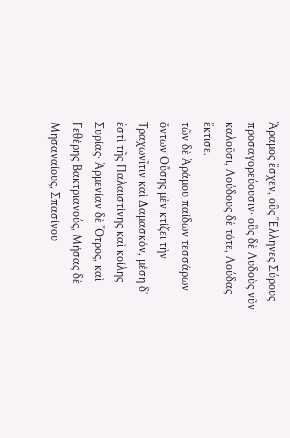Ἄραμος ἔσχεν, οὓς Ἕλληνες Σύρους προσαγορεύουσιν· οὓς δὲ Λυδοὺς νῦν καλοῦσι, Λούδους δὲ τότε, Λούδας ἔκτισε.
τῶν δὲ Ἀράμου παίδων τεσσάρων ὄντων Οὔσης μὲν κτίζει τὴν Τραχωνῖτιν καὶ Δαμασκόν, μέση δʼ ἐστὶ τῆς Παλαιστίνης καὶ κοίλης Συρίας· Ἀρμενίαν δὲ Ὄτρος, καὶ Γεθέρης Βακτριανούς, Μήσας δὲ Μησαναίους, Σπασίνου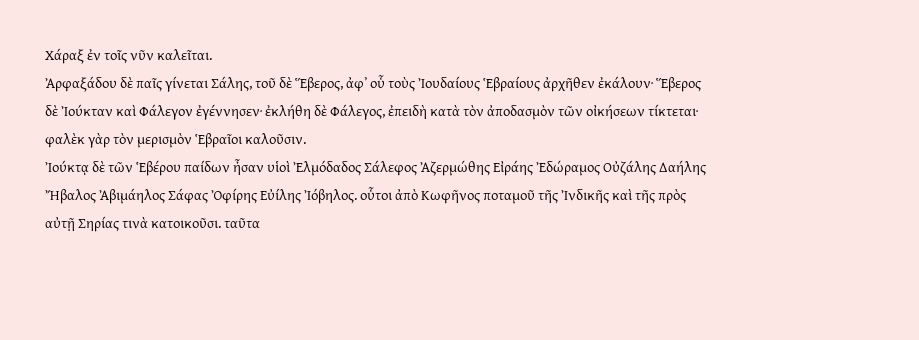Χάραξ ἐν τοῖς νῦν καλεῖται.
Ἀρφαξάδου δὲ παῖς γίνεται Σάλης, τοῦ δὲ Ἕβερος, ἀφʼ οὗ τοὺς Ἰουδαίους Ἑβραίους ἀρχῆθεν ἐκάλουν· Ἕβερος δὲ Ἰούκταν καὶ Φάλεγον ἐγέννησεν· ἐκλήθη δὲ Φάλεγος, ἐπειδὴ κατὰ τὸν ἀποδασμὸν τῶν οἰκήσεων τίκτεται· φαλὲκ γὰρ τὸν μερισμὸν Ἑβραῖοι καλοῦσιν.
Ἰούκτᾳ δὲ τῶν Ἑβέρου παίδων ἦσαν υἱοὶ Ἐλμόδαδος Σάλεφος Ἀζερμώθης Εἰράης Ἐδώραμος Οὐζάλης Δαήλης Ἤβαλος Ἀβιμάηλος Σάφας Ὀφίρης Εὐίλης Ἰόβηλος. οὗτοι ἀπὸ Κωφῆνος ποταμοῦ τῆς Ἰνδικῆς καὶ τῆς πρὸς αὐτῇ Σηρίας τινὰ κατοικοῦσι. ταῦτα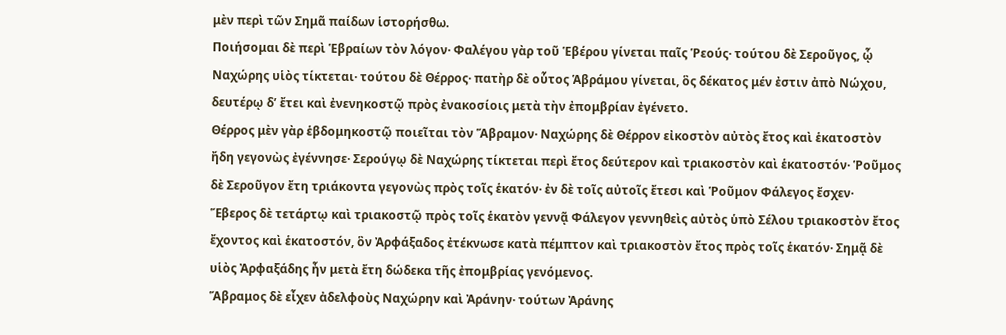μὲν περὶ τῶν Σημᾶ παίδων ἱστορήσθω.
Ποιήσομαι δὲ περὶ Ἑβραίων τὸν λόγον· Φαλέγου γὰρ τοῦ Ἑβέρου γίνεται παῖς Ῥεούς· τούτου δὲ Σεροῦγος, ᾧ Ναχώρης υἱὸς τίκτεται· τούτου δὲ Θέρρος· πατὴρ δὲ οὗτος Ἁβράμου γίνεται, ὃς δέκατος μέν ἐστιν ἀπὸ Νώχου, δευτέρῳ δʼ ἔτει καὶ ἐνενηκοστῷ πρὸς ἐνακοσίοις μετὰ τὴν ἐπομβρίαν ἐγένετο.
Θέρρος μὲν γὰρ ἑβδομηκοστῷ ποιεῖται τὸν Ἅβραμον· Ναχώρης δὲ Θέρρον εἰκοστὸν αὐτὸς ἔτος καὶ ἑκατοστὸν ἤδη γεγονὼς ἐγέννησε· Σερούγῳ δὲ Ναχώρης τίκτεται περὶ ἔτος δεύτερον καὶ τριακοστὸν καὶ ἑκατοστόν· Ῥοῦμος δὲ Σεροῦγον ἔτη τριάκοντα γεγονὼς πρὸς τοῖς ἑκατόν· ἐν δὲ τοῖς αὐτοῖς ἔτεσι καὶ Ῥοῦμον Φάλεγος ἔσχεν·
Ἕβερος δὲ τετάρτῳ καὶ τριακοστῷ πρὸς τοῖς ἑκατὸν γεννᾷ Φάλεγον γεννηθεὶς αὐτὸς ὑπὸ Σέλου τριακοστὸν ἔτος ἔχοντος καὶ ἑκατοστόν, ὃν Ἀρφάξαδος ἐτέκνωσε κατὰ πέμπτον καὶ τριακοστὸν ἔτος πρὸς τοῖς ἑκατόν· Σημᾷ δὲ υἱὸς Ἀρφαξάδης ἦν μετὰ ἔτη δώδεκα τῆς ἐπομβρίας γενόμενος.
Ἅβραμος δὲ εἶχεν ἀδελφοὺς Ναχώρην καὶ Ἀράνην· τούτων Ἀράνης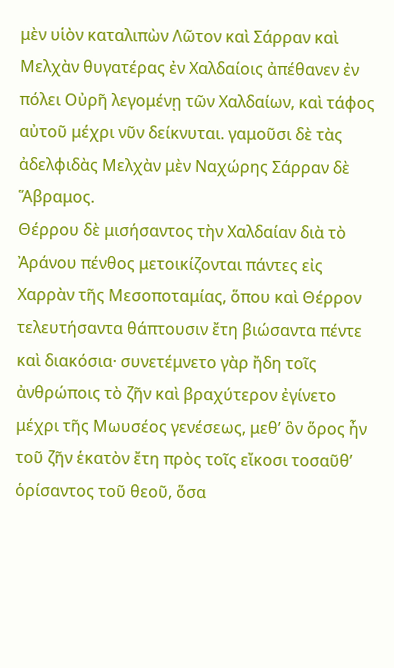μὲν υἱὸν καταλιπὼν Λῶτον καὶ Σάρραν καὶ Μελχὰν θυγατέρας ἐν Χαλδαίοις ἀπέθανεν ἐν πόλει Οὐρῆ λεγομένῃ τῶν Χαλδαίων, καὶ τάφος αὐτοῦ μέχρι νῦν δείκνυται. γαμοῦσι δὲ τὰς ἀδελφιδὰς Μελχὰν μὲν Ναχώρης Σάρραν δὲ Ἅβραμος.
Θέρρου δὲ μισήσαντος τὴν Χαλδαίαν διὰ τὸ Ἀράνου πένθος μετοικίζονται πάντες εἰς Χαρρὰν τῆς Μεσοποταμίας, ὅπου καὶ Θέρρον τελευτήσαντα θάπτουσιν ἔτη βιώσαντα πέντε καὶ διακόσια· συνετέμνετο γὰρ ἤδη τοῖς ἀνθρώποις τὸ ζῆν καὶ βραχύτερον ἐγίνετο μέχρι τῆς Μωυσέος γενέσεως, μεθʼ ὃν ὅρος ἦν τοῦ ζῆν ἑκατὸν ἔτη πρὸς τοῖς εἴκοσι τοσαῦθʼ ὁρίσαντος τοῦ θεοῦ, ὅσα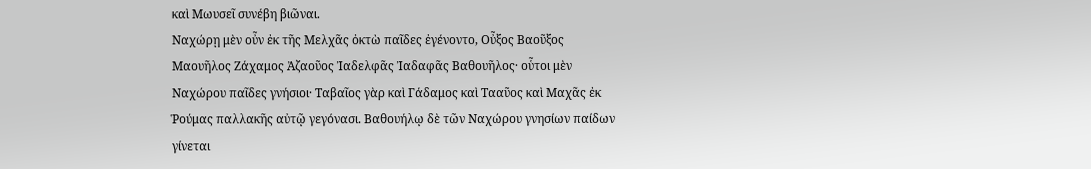καὶ Μωυσεῖ συνέβη βιῶναι.
Ναχώρῃ μὲν οὖν ἐκ τῆς Μελχᾶς ὀκτὼ παῖδες ἐγένοντο, Οὖξος Βαοῦξος Μαουῆλος Ζάχαμος Ἀζαοῦος Ἰαδελφᾶς Ἰαδαφᾶς Βαθουῆλος· οὗτοι μὲν Ναχώρου παῖδες γνήσιοι· Ταβαῖος γὰρ καὶ Γάδαμος καὶ Τααῦος καὶ Μαχᾶς ἐκ Ῥούμας παλλακῆς αὐτῷ γεγόνασι. Βαθουήλῳ δὲ τῶν Ναχώρου γνησίων παίδων γίνεται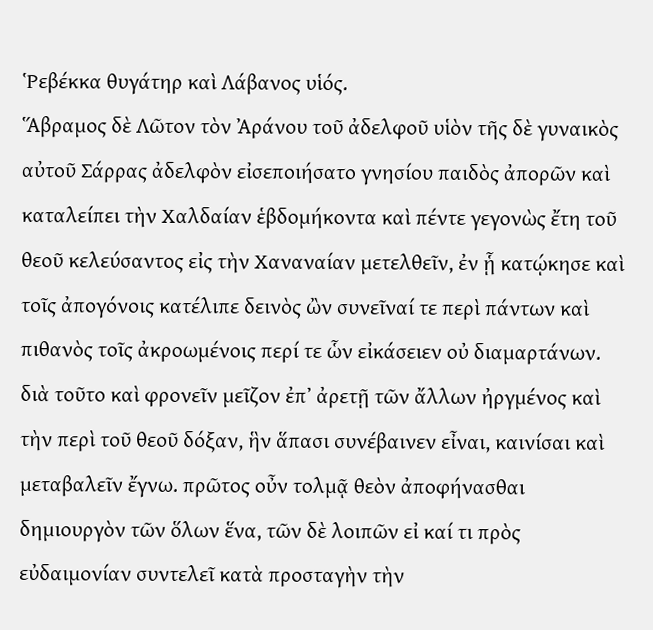Ῥεβέκκα θυγάτηρ καὶ Λάβανος υἱός.
Ἅβραμος δὲ Λῶτον τὸν Ἀράνου τοῦ ἀδελφοῦ υἱὸν τῆς δὲ γυναικὸς αὐτοῦ Σάρρας ἀδελφὸν εἰσεποιήσατο γνησίου παιδὸς ἀπορῶν καὶ καταλείπει τὴν Χαλδαίαν ἑβδομήκοντα καὶ πέντε γεγονὼς ἔτη τοῦ θεοῦ κελεύσαντος εἰς τὴν Χαναναίαν μετελθεῖν, ἐν ᾗ κατῴκησε καὶ τοῖς ἀπογόνοις κατέλιπε δεινὸς ὢν συνεῖναί τε περὶ πάντων καὶ πιθανὸς τοῖς ἀκροωμένοις περί τε ὧν εἰκάσειεν οὐ διαμαρτάνων.
διὰ τοῦτο καὶ φρονεῖν μεῖζον ἐπʼ ἀρετῇ τῶν ἄλλων ἠργμένος καὶ τὴν περὶ τοῦ θεοῦ δόξαν, ἣν ἅπασι συνέβαινεν εἶναι, καινίσαι καὶ μεταβαλεῖν ἔγνω. πρῶτος οὖν τολμᾷ θεὸν ἀποφήνασθαι δημιουργὸν τῶν ὅλων ἕνα, τῶν δὲ λοιπῶν εἰ καί τι πρὸς εὐδαιμονίαν συντελεῖ κατὰ προσταγὴν τὴν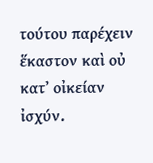τούτου παρέχειν ἕκαστον καὶ οὐ κατʼ οἰκείαν ἰσχύν.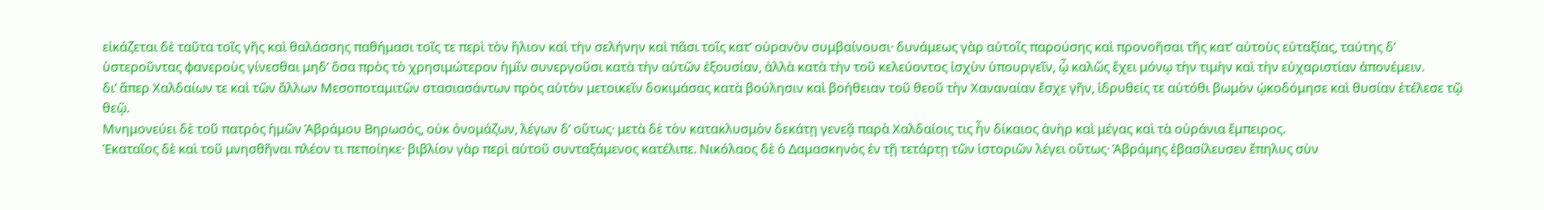εἰκάζεται δὲ ταῦτα τοῖς γῆς καὶ θαλάσσης παθήμασι τοῖς τε περὶ τὸν ἥλιον καὶ τὴν σελήνην καὶ πᾶσι τοῖς κατʼ οὐρανὸν συμβαίνουσι· δυνάμεως γὰρ αὐτοῖς παρούσης καὶ προνοῆσαι τῆς κατʼ αὐτοὺς εὐταξίας, ταύτης δʼ ὑστεροῦντας φανεροὺς γίνεσθαι μηδʼ ὅσα πρὸς τὸ χρησιμώτερον ἡμῖν συνεργοῦσι κατὰ τὴν αὐτῶν ἐξουσίαν, ἀλλὰ κατὰ τὴν τοῦ κελεύοντος ἰσχὺν ὑπουργεῖν, ᾧ καλῶς ἔχει μόνῳ τὴν τιμὴν καὶ τὴν εὐχαριστίαν ἀπονέμειν.
διʼ ἅπερ Χαλδαίων τε καὶ τῶν ἄλλων Μεσοποταμιτῶν στασιασάντων πρὸς αὐτὸν μετοικεῖν δοκιμάσας κατὰ βούλησιν καὶ βοήθειαν τοῦ θεοῦ τὴν Χαναναίαν ἔσχε γῆν, ἱδρυθείς τε αὐτόθι βωμὸν ᾠκοδόμησε καὶ θυσίαν ἐτέλεσε τῷ θεῷ.
Μνημονεύει δὲ τοῦ πατρὸς ἡμῶν Ἁβράμου Βηρωσός, οὐκ ὀνομάζων, λέγων δʼ οὕτως· μετὰ δὲ τὸν κατακλυσμὸν δεκάτῃ γενεᾷ παρὰ Χαλδαίοις τις ἦν δίκαιος ἀνὴρ καὶ μέγας καὶ τὰ οὐράνια ἔμπειρος.
Ἑκαταῖος δὲ καὶ τοῦ μνησθῆναι πλέον τι πεποίηκε· βιβλίον γὰρ περὶ αὐτοῦ συνταξάμενος κατέλιπε. Νικόλαος δὲ ὁ Δαμασκηνὸς ἐν τῇ τετάρτῃ τῶν ἱστοριῶν λέγει οὕτως· Ἁβράμης ἐβασίλευσεν ἔπηλυς σὺν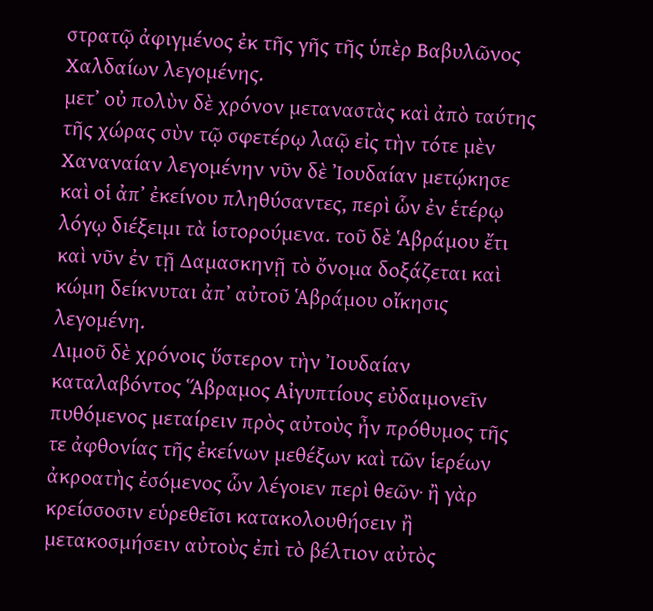στρατῷ ἀφιγμένος ἐκ τῆς γῆς τῆς ὑπὲρ Βαβυλῶνος Χαλδαίων λεγομένης.
μετʼ οὐ πολὺν δὲ χρόνον μεταναστὰς καὶ ἀπὸ ταύτης τῆς χώρας σὺν τῷ σφετέρῳ λαῷ εἰς τὴν τότε μὲν Χαναναίαν λεγομένην νῦν δὲ Ἰουδαίαν μετῴκησε καὶ οἱ ἀπʼ ἐκείνου πληθύσαντες, περὶ ὧν ἐν ἑτέρῳ λόγῳ διέξειμι τὰ ἱστορούμενα. τοῦ δὲ Ἁβράμου ἔτι καὶ νῦν ἐν τῇ Δαμασκηνῇ τὸ ὄνομα δοξάζεται καὶ κώμη δείκνυται ἀπʼ αὐτοῦ Ἁβράμου οἴκησις λεγομένη.
Λιμοῦ δὲ χρόνοις ὕστερον τὴν Ἰουδαίαν καταλαβόντος Ἅβραμος Αἰγυπτίους εὐδαιμονεῖν πυθόμενος μεταίρειν πρὸς αὐτοὺς ἦν πρόθυμος τῆς τε ἀφθονίας τῆς ἐκείνων μεθέξων καὶ τῶν ἱερέων ἀκροατὴς ἐσόμενος ὧν λέγοιεν περὶ θεῶν· ἢ γὰρ κρείσσοσιν εὑρεθεῖσι κατακολουθήσειν ἢ μετακοσμήσειν αὐτοὺς ἐπὶ τὸ βέλτιον αὐτὸς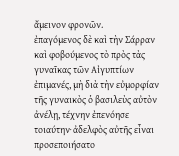ἄμεινον φρονῶν.
ἐπαγόμενος δὲ καὶ τὴν Σάρραν καὶ φοβούμενος τὸ πρὸς τὰς γυναῖκας τῶν Αἰγυπτίων ἐπιμανές, μὴ διὰ τὴν εὐμορφίαν τῆς γυναικὸς ὁ βασιλεὺς αὐτὸν ἀνέλῃ, τέχνην ἐπενόησε τοιαύτην· ἀδελφὸς αὐτῆς εἶναι προσεποιήσατο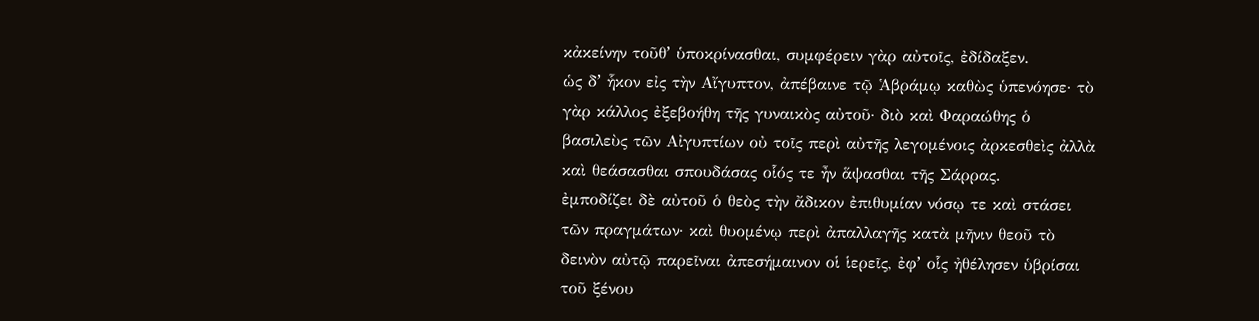κἀκείνην τοῦθʼ ὑποκρίνασθαι, συμφέρειν γὰρ αὐτοῖς, ἐδίδαξεν.
ὡς δʼ ἧκον εἰς τὴν Αἴγυπτον, ἀπέβαινε τῷ Ἁβράμῳ καθὼς ὑπενόησε· τὸ γὰρ κάλλος ἐξεβοήθη τῆς γυναικὸς αὐτοῦ· διὸ καὶ Φαραώθης ὁ βασιλεὺς τῶν Αἰγυπτίων οὐ τοῖς περὶ αὐτῆς λεγομένοις ἀρκεσθεὶς ἀλλὰ καὶ θεάσασθαι σπουδάσας οἷός τε ἦν ἅψασθαι τῆς Σάρρας.
ἐμποδίζει δὲ αὐτοῦ ὁ θεὸς τὴν ἄδικον ἐπιθυμίαν νόσῳ τε καὶ στάσει τῶν πραγμάτων· καὶ θυομένῳ περὶ ἀπαλλαγῆς κατὰ μῆνιν θεοῦ τὸ δεινὸν αὐτῷ παρεῖναι ἀπεσήμαινον οἱ ἱερεῖς, ἐφʼ οἷς ἠθέλησεν ὑβρίσαι τοῦ ξένου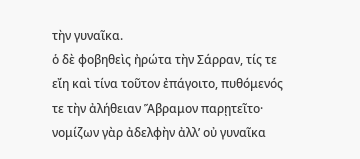τὴν γυναῖκα.
ὁ δὲ φοβηθεὶς ἠρώτα τὴν Σάρραν, τίς τε εἴη καὶ τίνα τοῦτον ἐπάγοιτο, πυθόμενός τε τὴν ἀλήθειαν Ἅβραμον παρῃτεῖτο· νομίζων γὰρ ἀδελφὴν ἀλλʼ οὐ γυναῖκα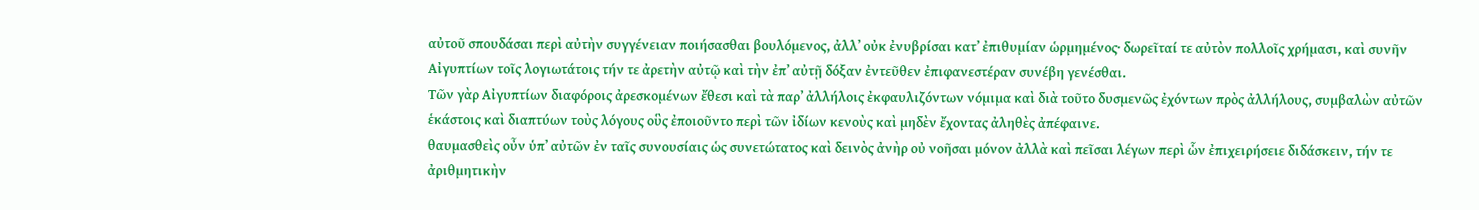αὐτοῦ σπουδάσαι περὶ αὐτὴν συγγένειαν ποιήσασθαι βουλόμενος, ἀλλʼ οὐκ ἐνυβρίσαι κατʼ ἐπιθυμίαν ὡρμημένος· δωρεῖταί τε αὐτὸν πολλοῖς χρήμασι, καὶ συνῆν Αἰγυπτίων τοῖς λογιωτάτοις τήν τε ἀρετὴν αὐτῷ καὶ τὴν ἐπʼ αὐτῇ δόξαν ἐντεῦθεν ἐπιφανεστέραν συνέβη γενέσθαι.
Τῶν γὰρ Αἰγυπτίων διαφόροις ἀρεσκομένων ἔθεσι καὶ τὰ παρʼ ἀλλήλοις ἐκφαυλιζόντων νόμιμα καὶ διὰ τοῦτο δυσμενῶς ἐχόντων πρὸς ἀλλήλους, συμβαλὼν αὐτῶν ἑκάστοις καὶ διαπτύων τοὺς λόγους οὓς ἐποιοῦντο περὶ τῶν ἰδίων κενοὺς καὶ μηδὲν ἔχοντας ἀληθὲς ἀπέφαινε.
θαυμασθεὶς οὖν ὑπʼ αὐτῶν ἐν ταῖς συνουσίαις ὡς συνετώτατος καὶ δεινὸς ἀνὴρ οὐ νοῆσαι μόνον ἀλλὰ καὶ πεῖσαι λέγων περὶ ὧν ἐπιχειρήσειε διδάσκειν, τήν τε ἀριθμητικὴν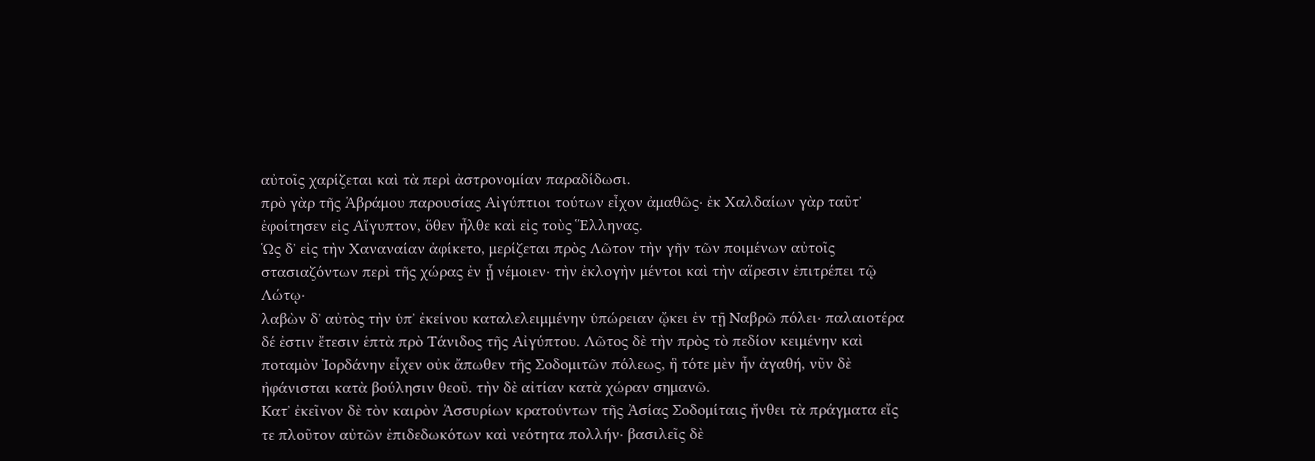αὐτοῖς χαρίζεται καὶ τὰ περὶ ἀστρονομίαν παραδίδωσι.
πρὸ γὰρ τῆς Ἁβράμου παρουσίας Αἰγύπτιοι τούτων εἶχον ἀμαθῶς· ἐκ Χαλδαίων γὰρ ταῦτʼ ἐφοίτησεν εἰς Αἴγυπτον, ὅθεν ἦλθε καὶ εἰς τοὺς Ἕλληνας.
Ὡς δʼ εἰς τὴν Χαναναίαν ἀφίκετο, μερίζεται πρὸς Λῶτον τὴν γῆν τῶν ποιμένων αὐτοῖς στασιαζόντων περὶ τῆς χώρας ἐν ᾗ νέμοιεν· τὴν ἐκλογὴν μέντοι καὶ τὴν αἵρεσιν ἐπιτρέπει τῷ Λώτῳ·
λαβὼν δʼ αὐτὸς τὴν ὑπʼ ἐκείνου καταλελειμμένην ὑπώρειαν ᾤκει ἐν τῇ Ναβρῶ πόλει· παλαιοτέρα δέ ἐστιν ἔτεσιν ἑπτὰ πρὸ Τάνιδος τῆς Αἰγύπτου. Λῶτος δὲ τὴν πρὸς τὸ πεδίον κειμένην καὶ ποταμὸν Ἰορδάνην εἶχεν οὐκ ἄπωθεν τῆς Σοδομιτῶν πόλεως, ἣ τότε μὲν ἦν ἀγαθή, νῦν δὲ ἠφάνισται κατὰ βούλησιν θεοῦ. τὴν δὲ αἰτίαν κατὰ χώραν σημανῶ.
Κατʼ ἐκεῖνον δὲ τὸν καιρὸν Ἀσσυρίων κρατούντων τῆς Ἀσίας Σοδομίταις ἤνθει τὰ πράγματα εἴς τε πλοῦτον αὐτῶν ἐπιδεδωκότων καὶ νεότητα πολλήν· βασιλεῖς δὲ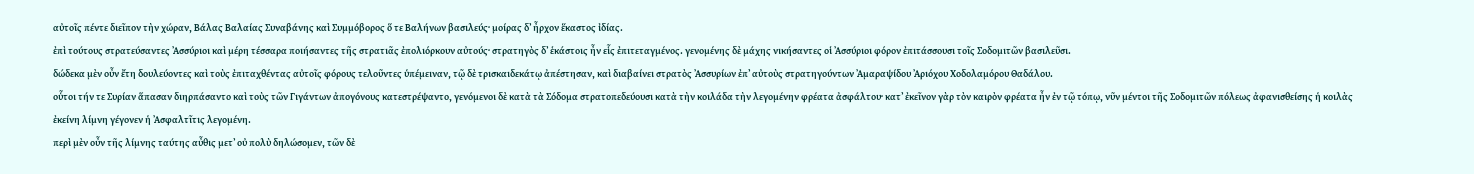αὐτοῖς πέντε διεῖπον τὴν χώραν, Βάλας Βαλαίας Συναβάνης καὶ Συμμόβορος ὅ τε Βαλήνων βασιλεύς· μοίρας δʼ ἦρχον ἕκαστος ἰδίας.
ἐπὶ τούτους στρατεύσαντες Ἀσσύριοι καὶ μέρη τέσσαρα ποιήσαντες τῆς στρατιᾶς ἐπολιόρκουν αὐτούς· στρατηγὸς δʼ ἑκάστοις ἦν εἷς ἐπιτεταγμένος. γενομένης δὲ μάχης νικήσαντες οἱ Ἀσσύριοι φόρον ἐπιτάσσουσι τοῖς Σοδομιτῶν βασιλεῦσι.
δώδεκα μὲν οὖν ἔτη δουλεύοντες καὶ τοὺς ἐπιταχθέντας αὐτοῖς φόρους τελοῦντες ὑπέμειναν, τῷ δὲ τρισκαιδεκάτῳ ἀπέστησαν, καὶ διαβαίνει στρατὸς Ἀσσυρίων ἐπʼ αὐτοὺς στρατηγούντων Ἀμαραψίδου Ἀριόχου Χοδολαμόρου Θαδάλου.
οὗτοι τήν τε Συρίαν ἅπασαν διηρπάσαντο καὶ τοὺς τῶν Γιγάντων ἀπογόνους κατεστρέψαντο, γενόμενοι δὲ κατὰ τὰ Σόδομα στρατοπεδεύουσι κατὰ τὴν κοιλάδα τὴν λεγομένην φρέατα ἀσφάλτου· κατʼ ἐκεῖνον γὰρ τὸν καιρὸν φρέατα ἦν ἐν τῷ τόπῳ, νῦν μέντοι τῆς Σοδομιτῶν πόλεως ἀφανισθείσης ἡ κοιλὰς ἐκείνη λίμνη γέγονεν ἡ Ἀσφαλτῖτις λεγομένη.
περὶ μὲν οὖν τῆς λίμνης ταύτης αὖθις μετʼ οὐ πολὺ δηλώσομεν, τῶν δὲ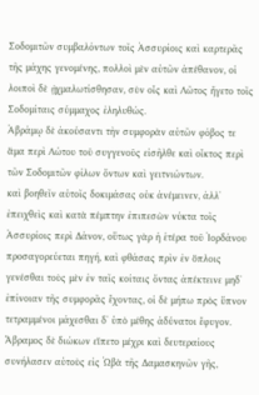Σοδομιτῶν συμβαλόντων τοῖς Ἀσσυρίοις καὶ καρτερᾶς τῆς μάχης γενομένης, πολλοὶ μὲν αὐτῶν ἀπέθανον, οἱ λοιποὶ δὲ ᾐχμαλωτίσθησαν, σὺν οἷς καὶ Λῶτος ἤγετο τοῖς Σοδομίταις σύμμαχος ἐληλυθώς.
Ἁβράμῳ δὲ ἀκούσαντι τὴν συμφορὰν αὐτῶν φόβος τε ἅμα περὶ Λώτου τοῦ συγγενοῦς εἰσῆλθε καὶ οἶκτος περὶ τῶν Σοδομιτῶν φίλων ὄντων καὶ γειτνιώντων.
καὶ βοηθεῖν αὐτοῖς δοκιμάσας οὐκ ἀνέμεινεν, ἀλλʼ ἐπειχθεὶς καὶ κατὰ πέμπτην ἐπιπεσὼν νύκτα τοῖς Ἀσσυρίοις περὶ Δάνον, οὕτως γὰρ ἡ ἑτέρα τοῦ Ἰορδάνου προσαγορεύεται πηγή, καὶ φθάσας πρὶν ἐν ὅπλοις γενέσθαι τοὺς μὲν ἐν ταῖς κοίταις ὄντας ἀπέκτεινε μηδʼ ἐπίνοιαν τῆς συμφορᾶς ἔχοντας, οἱ δὲ μήπω πρὸς ὕπνον τετραμμένοι μάχεσθαι δʼ ὑπὸ μέθης ἀδύνατοι ἔφυγον.
Ἅβραμος δὲ διώκων εἵπετο μέχρι καὶ δευτεραίους συνήλασεν αὐτοὺς εἰς Ὠβὰ τῆς Δαμασκηνῶν γῆς,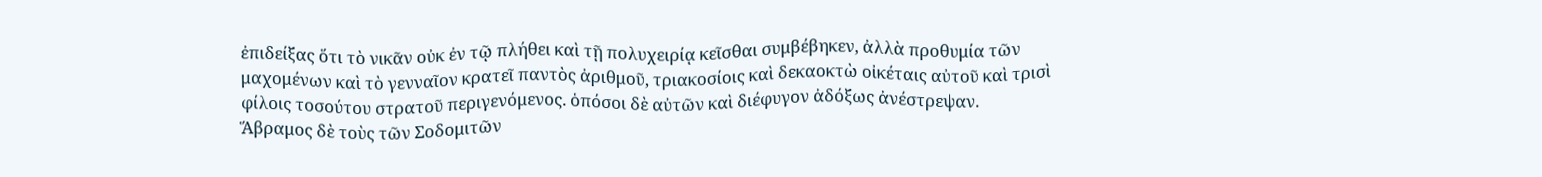ἐπιδείξας ὅτι τὸ νικᾶν οὐκ ἐν τῷ πλήθει καὶ τῇ πολυχειρίᾳ κεῖσθαι συμβέβηκεν, ἀλλὰ προθυμία τῶν μαχομένων καὶ τὸ γενναῖον κρατεῖ παντὸς ἀριθμοῦ, τριακοσίοις καὶ δεκαοκτὼ οἰκέταις αὐτοῦ καὶ τρισὶ φίλοις τοσούτου στρατοῦ περιγενόμενος. ὁπόσοι δὲ αὐτῶν καὶ διέφυγον ἀδόξως ἀνέστρεψαν.
Ἅβραμος δὲ τοὺς τῶν Σοδομιτῶν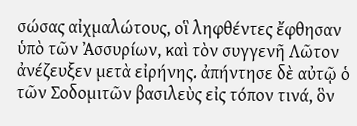σώσας αἰχμαλώτους, οἳ ληφθέντες ἔφθησαν ὑπὸ τῶν Ἀσσυρίων, καὶ τὸν συγγενῆ Λῶτον ἀνέζευξεν μετὰ εἰρήνης. ἀπήντησε δὲ αὐτῷ ὁ τῶν Σοδομιτῶν βασιλεὺς εἰς τόπον τινά, ὃν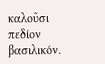καλοῦσι πεδίον βασιλικόν.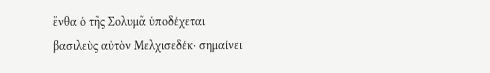ἔνθα ὁ τῆς Σολυμᾶ ὑποδέχεται βασιλεὺς αὐτὸν Μελχισεδέκ· σημαίνει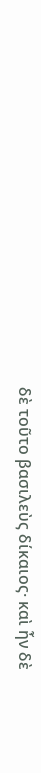δὲ τοῦτο βασιλεὺς δίκαιος· καὶ ἦν δὲ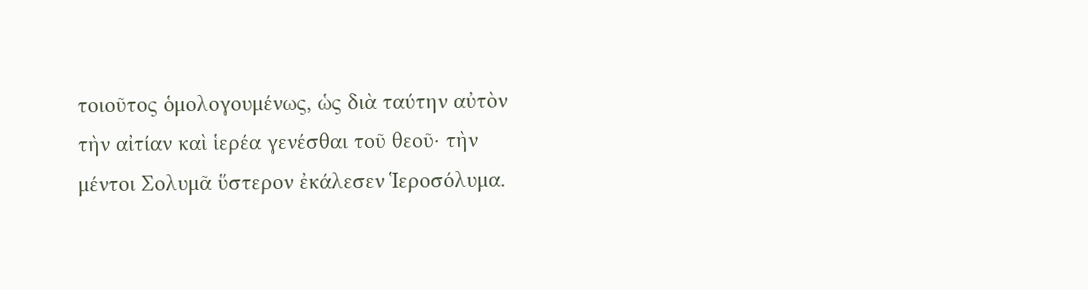τοιοῦτος ὁμολογουμένως, ὡς διὰ ταύτην αὐτὸν τὴν αἰτίαν καὶ ἱερέα γενέσθαι τοῦ θεοῦ· τὴν μέντοι Σολυμᾶ ὕστερον ἐκάλεσεν Ἱεροσόλυμα.